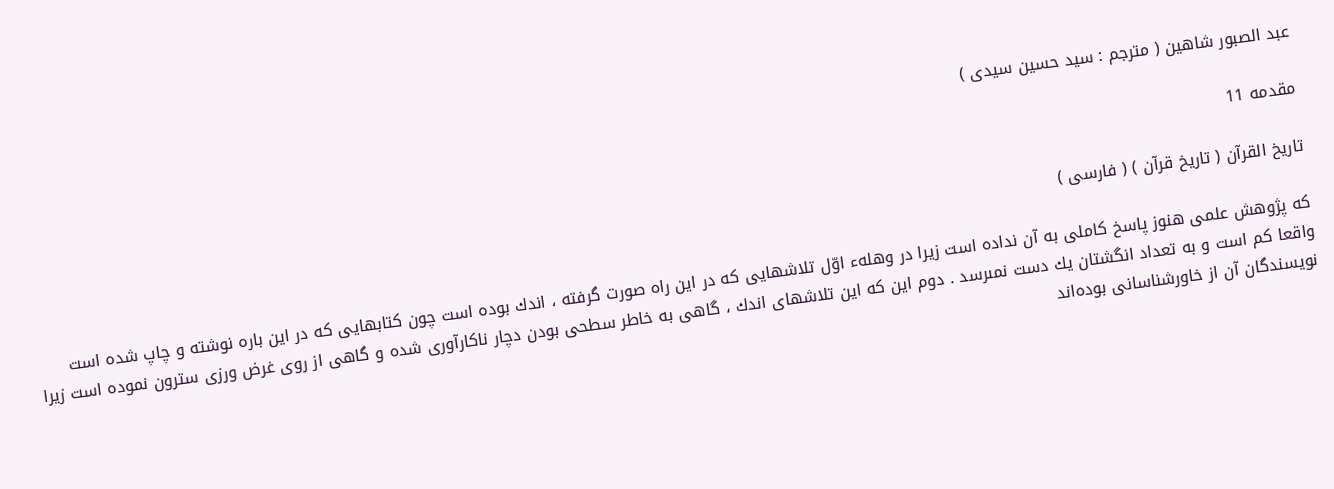عبد الصبور شاهين ( مترجم : سيد حسين سيدى )

مقدمه 11

تاريخ القرآن ( تاريخ قرآن ) ( فارسى )

كه پژوهش علمى هنوز پاسخ كاملى به آن نداده است زيرا در وهلهء اوّل تلاشهايى كه در اين راه صورت گرفته ، اندك بوده است چون كتابهايى كه در اين باره نوشته و چاپ شده است واقعا كم است و به تعداد انگشتان يك دست نمىرسد . دوم اين كه اين تلاشهاى اندك ، گاهى به خاطر سطحى بودن دچار ناكارآورى شده و گاهى از روى غرض ورزى سترون نموده است زيرا نويسندگان آن از خاورشناسانى بوده‌اند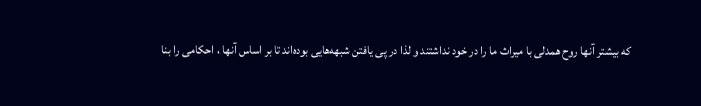كه بيشتر آنها روح همدلى با ميراث ما را در خود نداشتند و لذا در پى يافتن شبهه‌هايى بوده‌اند تا بر اساس آنها ، احكامى را بنا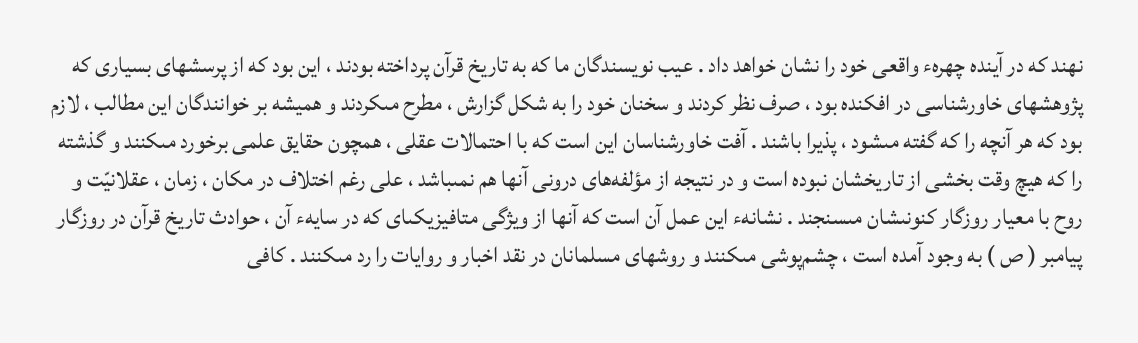نهند كه در آينده چهرهء واقعى خود را نشان خواهد داد . عيب نويسندگان ما كه به تاريخ قرآن پرداخته بودند ، اين بود كه از پرسشهاى بسيارى كه پژوهشهاى خاورشناسى در افكنده بود ، صرف نظر كردند و سخنان خود را به شكل گزارش ، مطرح مىكردند و هميشه بر خوانندگان اين مطالب ، لازم بود كه هر آنچه را كه گفته مىشود ، پذيرا باشند . آفت خاورشناسان اين است كه با احتمالات عقلى ، همچون حقايق علمى برخورد مىكنند و گذشته را كه هيچ وقت بخشى از تاريخشان نبوده است و در نتيجه از مؤلفه‌هاى درونى آنها هم نمىباشد ، على رغم اختلاف در مكان ، زمان ، عقلانيّت و روح با معيار روزگار كنونىشان مىسنجند . نشانهء اين عمل آن است كه آنها از ويژگى متافيزيكىاى كه در سايهء آن ، حوادث تاريخ قرآن در روزگار پيامبر ( ص ) به وجود آمده است ، چشم‌پوشى مىكنند و روشهاى مسلمانان در نقد اخبار و روايات را رد مىكنند . كافى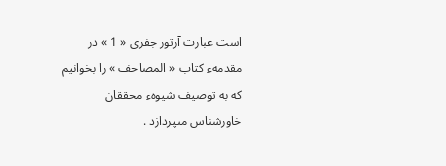است عبارت آرتور جفرى « 1 » در مقدمهء كتاب « المصاحف » را بخوانيم كه به توصيف شيوهء محققان خاورشناس مىپردازد .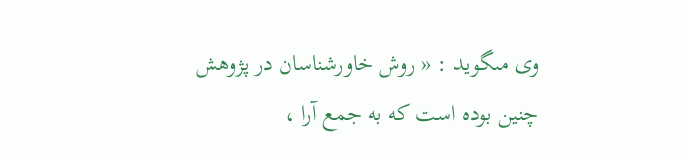وى مىگويد : « روش خاورشناسان در پژوهش چنين بوده است كه به جمع آرا ،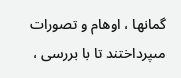گمانها ، اوهام و تصورات مىپرداختند تا با بررسى ،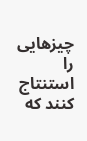چيزهايى را استنتاج كنند كه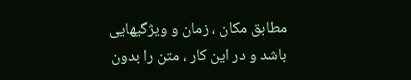مطابق مكان ، زمان و ويژگيهايى باشد و در اين كار ، متن را بدون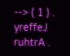--> ( 1 ) . yreffeJ ruhtrA .